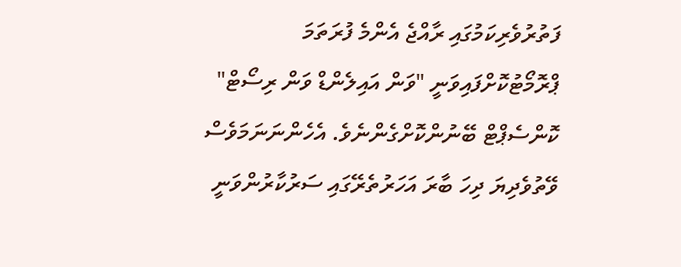ފަތުރުވެރިކަމުގައި ރާއްޖެ އެންމެ ފުރަތަމަ ޕްރޮމޯޓުކޮށްފައިވަނީ "ވަން އައިލެންޑް ވަން ރިސޯޓް" ކޮންސެޕްޓް ބޭނުންކޮށްގެންނެވެ. އެހެންނަނަމަވެސް ވޭތުވެދިޔަ ދިހަ ބާރަ އަހަރުތެރޭގައި ސަރުކާރުންވަނީ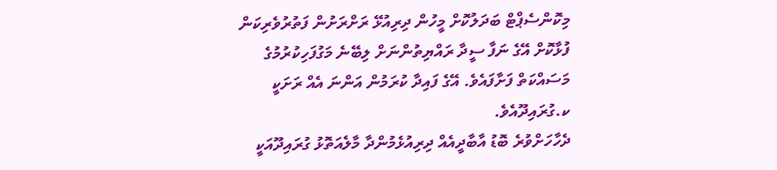މިކޮންސެޕްޓް ބަދަލުކޮށް މީހުން ދިރިއުޅޭ ރަށްރަށުން ފަތުރުވެރިކަން ފުޅާކޮށް އޭގެ ނަފާ ސީދާ ރައްޔިތުންނަށް ލިބޭނެ މަގުފަހިކުރުމުގެ މަސައްކަތް ފަށާފައެވެ. އޭގެ ފައިދާ ކުރަމުން އަންނަ އެއް ރަށަކީ ކ.ގުރައިދޫއެވެ.
ދެހާހަށްވުރެ ބޮޑު އާބާދީއެއް ދިރިއުޅެމުންދާ މާލެއަތޮޅު ގުރައިދޫއަކީ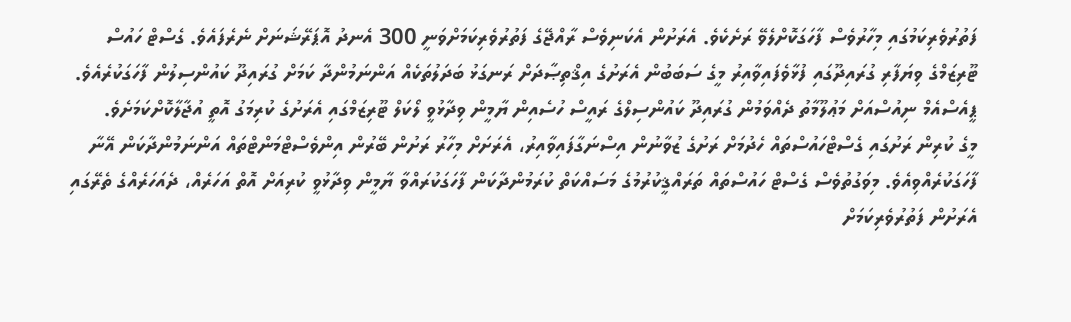ފަތުރުވެރިކަމުގައި މިހާރުވެސް ފާހަގަކޮށްލެވޭ ރަށެކެވެ. އެރަށުން އެކަނިވެސް ރާއްޖޭގެ ފަތުރުވެރިކަމަށްވަނީ 300 އެނދު އޮޕަރޭޝަނަށް ނެރެފައެވެ. ގެސްޓް ހައުސް ޓޫރިޒަމްގެ ވިޔަފާރި ގުރައިދޫގައި ފުޅާވެފައިވާއިރު މީގެ ސަބަބުން އެރަށުގެ އިޤްތިޞާދަށް ރަނގަޅު ބަދަލުތަކެއް އަންނަމުންދާ ކަމަށް ގުރައިދޫ ކައުންސިލުން ފާހަގަކުރެއެވެ.
ޕީއެސްއެމް ނިއުސްއަށް މަޢުލޫމާތު ދެއްވަމުން ގުރައިދޫ ކައުންސިލްގެ ރައީސް ހުސެއިން ޔާމީން ވިދާޅުވީ ލޯކަލް ޓޫރިޒަމްގައި އެރަށުގެ ކުރިމަގު އޮތީ އުޖާލާކޮށްކަމަށެވެ.
މީގެ ކުރިން ރަށުގައި ގެސްޓްހައުސްތައް ހެދުމަށް ރަށުގެ ޒުވާނުން އިސްނަގާފައިވާއިރު، އެރަށަށް މިހާރު ރަށުން ބޭރުން އިންވެސްޓްމަންޓްތައް އަންނަމުންދާކަން އޭނާ ފާހަގަކުރެއްވިއެވެ. މިވަގުތުވެސް ގެސްޓް ހައުސްތައް ތަރައްޤީކުރުމުގެ މަސައްކަތް ކުރަމުންދާކަން ފާހަގަކުރައްވާ ޔާމީން ވިދާޅުވީ ކުރިއަށް އޮތް އަހަރެއް، ދެއަހަރެއްގެ ތެރޭގައި އެރަށުން ފަތުރުވެރިކަމަށް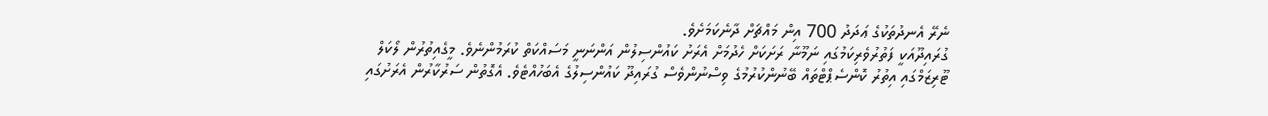ނެރޭ އެނދުތަކުގެ ޢަދަދު 700 އިން މައްޗަށް ދާނެކަމަށެވެ.
ގުރައިދޫއަކީ ފަތުރުވެރިކަމުގައި ނަމޫނާ ރަށަކަށް ހެދުމަށް އެރަށު ކައުންސިލުން އަންނަނީ މަސައްކަތް ކުރަމުންނެވެ. މީގެއިތުރުން ލޯކަލް ޓޫރިޒަމްގައި އިތުރު ކޮންސެޕްޓްތައް ބޭނުންކުރުމުގެ ވިސްނުންވެސް ގުރައިދޫ ކައުންސިލުގެ އެބަހުއްޓެވެ. އެގޮތުން ސަރުކާރުން އެރަށުގައި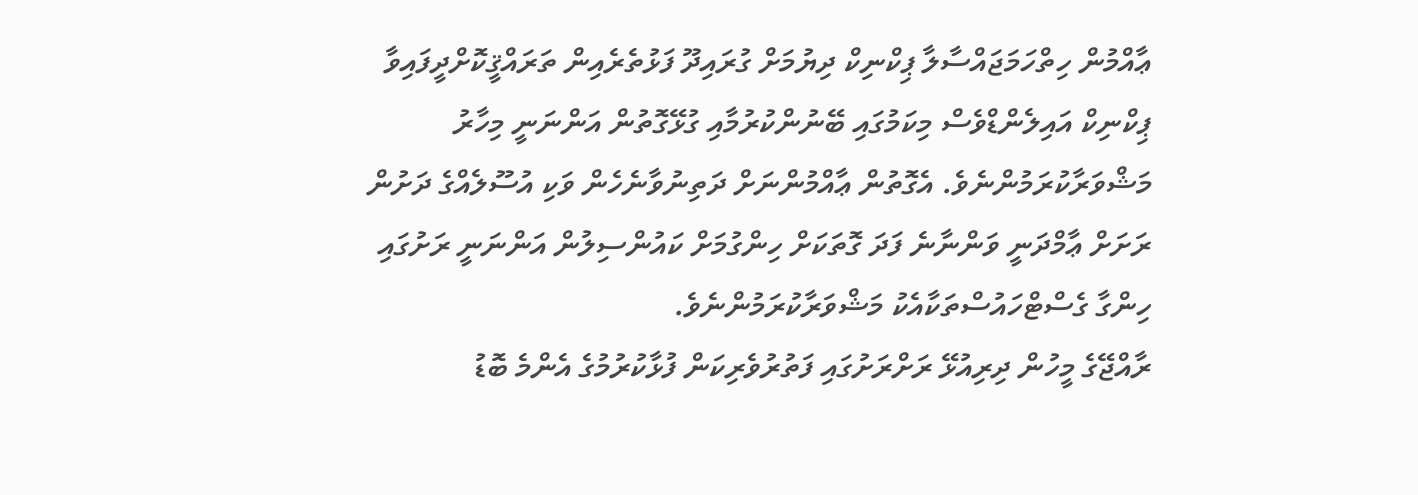ޢާއްމުން ހިތްހަމަޖައްސާލާ ޕިކްނިކް ދިޔުމަށް ގުރައިދޫ ފަޅުތެރެއިން ތަރައްޤީކޮށްދީފައިވާ ޕިކްނިކް އައިލެންޑްވެސް މިކަމުގައި ބޭނުންކުރުމާއި ގުޅޭގޮތުން އަންނަނީ މިހާރު މަޝްވަރާކުރަމުންނެވެ. އެގޮތުން ޢާއްމުންނަށް ދަތިނުވާނެހެން ވަކި އުސޫލެއްގެ ދަށުން ރަށަށް ޢާމްދަނީ ވަންނާނެ ފަދަ ގޮތަކަށް ހިންގުމަށް ކައުންސިލުން އަންނަނީ ރަށުގައި ހިންގާ ގެސްޓްހައުސްތަކާއެކު މަޝްވަރާކުރަމުންނެވެ.
ރާއްޖޭގެ މީހުން ދިރިއުޅޭ ރަށްރަށުގައި ފަތުރުވެރިކަން ފުޅާކުރުމުގެ އެންމެ ބޮޑު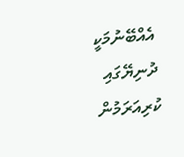އެއްބޭނުމަކީ ދުނިޔޭގައި ކުރިއަރަމުން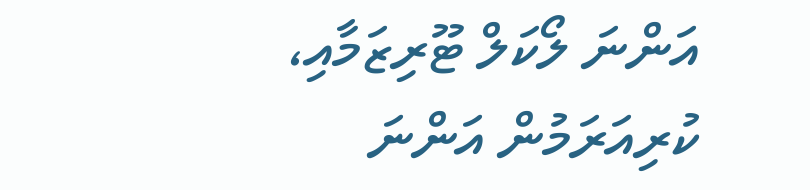އަންނަ ލޯކަލް ޓޫރިޒަމާއި، ކުރިއަރަމުން އަންނަ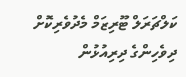ކަލްޗަރަލް ޓޫރިޒަމް މެދުވެރިކޮށް ދިވެހިންގެ ދިރިއުޅުން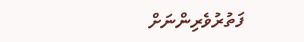ފަތުރުވެރިންނަށް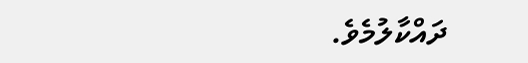ދައްކާލުމެވެ.